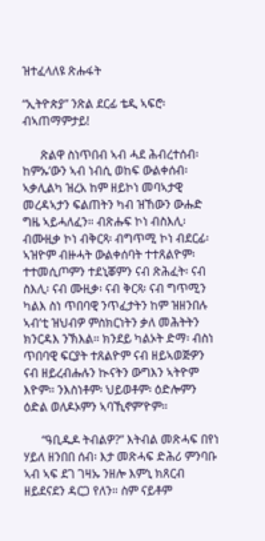ዝተፈላለዩ ጽሑፋት

“ኢትዮጵያ” ንጽል ደርፊ ቴዲ ኣፍሮ፡ ብኣጠማምታይ!

      ጽልዋ ስነጥበብ ኣብ ሓደ ሕብረተሰብ፡ ከምኡ’ውን ኣብ ነብሲ ወከፍ ውልቀሰብ፡ ኣቃሊልካ ዝረአ ከም ዘይኮነ መባኣታዊ መረዳኣታን ፍልጠትን ካብ ዝኸውን ውሑድ ግዜ ኣይሓለፈን። ብጽሑፍ ኮነ ብስእሊ፡ ብሙዚቃ ኮነ ብቅርጻ፡ ብግጥሚ ኮነ ብደርፊ፡ ኣዝዮም ብዙሓት ውልቀሰባት ተተጸልዮም፡ ተተመሲጦምን ተደኒቖምን ናብ ጽሕፈት፡ ናብ ስእሊ፡ ናብ ሙዚቃ፡ ናብ ቅርጻ፡ ናብ ግጥሚን ካልእ ስነ ጥበባዊ ንጥፈታትን ከም ዝዘንበሉ ኣብ’ቲ ዝህብዎ ምስክርነትን ቃለ መሕትትን ክንርዳእ ንኽእል። ክንደይ ካልኦት ድማ፡ ብስነ ጥበባዊ ፍርያት ተጸልዮም ናብ ዘይኣወጅዎን ናብ ዘይረብሑሉን ኲናትን ውግእን ኣትዮም እዮም። ንእስነቶም፡ ህይወቶም፡ ዕድሎምን ዕድል ወለዶኦምን ኣባኺኖም’ዮም።

      “ዓቢዱዶ ትብልዎ?” እትብል መጽሓፍ በየነ ሃይለ ዘንበበ ሰብ፡ እታ መጽሓፍ ድሕሪ ምንባቡ  ኣብ ኣፍ ደገ ገዛኡ ንዘሎ እምኒ ክጸርብ ዘይደናደን ዳርጋ የለን። ስም ናይቶም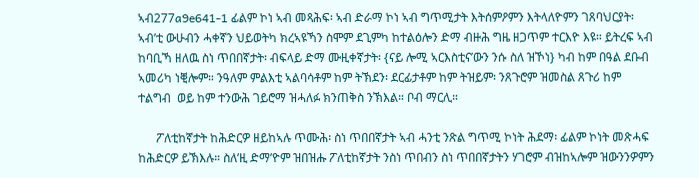ኣብ277a9e641-1 ፊልም ኮነ ኣብ መጻሕፍ፡ ኣብ ድራማ ኮነ ኣብ ግጥሚታት እትሰምዖምን እትላለዮምን ገጸባህርያት፡ ኣብ’ቲ ውሁብን ሓቀኛን ህይወትካ ክረኣዩኻን ስሞም ደጊምካ ከተልዕሎን ድማ ብዙሕ ግዜ ዘጋጥም ተርእዮ እዩ። ይትረፍ ኣብ ከባቢኻ ዘለዉ ስነ ጥበበኛታት፡ ብፍላይ ድማ ሙዚቀኛታት፡ {ናይ ሎሚ ኣርእስቲና’ውን ንሱ ስለ ዝኾነ} ካብ ከም በዓል ደቡብ ኣመሪካ ነቒሎም። ንዓለም ምልእቲ ኣልባሳቶም ከም ትኽደን፡ ደርፊታቶም ከም ትዝይም፡ ንጸጉሮም ዝመስል ጸጉሪ ከም ተልግብ  ወይ ከም ተንውሕ ገይሮማ ዝሓለፉ ክንጠቅስ ንኽእል። ቦብ ማርሊ።

      ፖለቲከኛታት ከሕድርዎ ዘይከኣሉ ጥሙሕ፡ ስነ ጥበበኛታት ኣብ ሓንቲ ንጽል ግጥሚ ኮነት ሕደማ፡ ፊልም ኮነት መጽሓፍ ከሕድርዎ ይኽእሉ። ስለ’ዚ ድማ’ዮም ዝበዝሑ ፖለቲከኛታት ንስነ ጥበብን ስነ ጥበበኛታትን ሃገሮም ብዝከኣሎም ዝውንንዎምን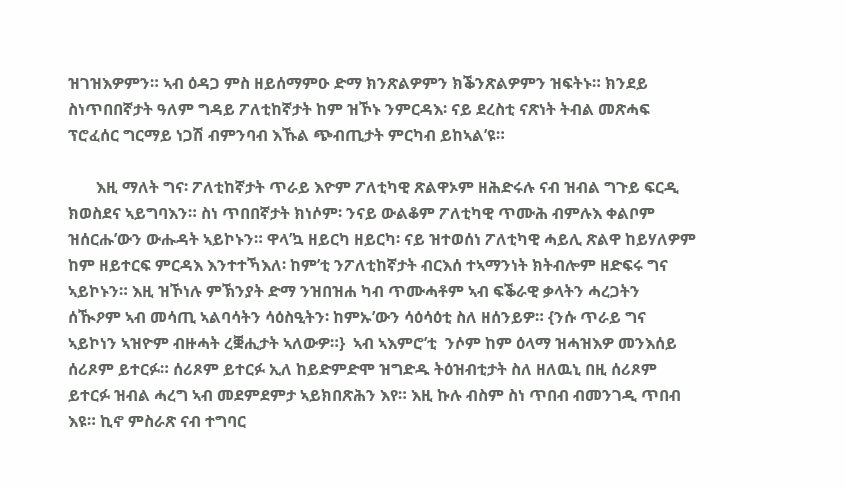ዝገዝእዎምን። ኣብ ዕዳጋ ምስ ዘይሰማምዑ ድማ ክንጽልዎምን ክቕንጽልዎምን ዝፍትኑ። ክንደይ ስነጥበበኛታት ዓለም ግዳይ ፖለቲከኛታት ከም ዝኾኑ ንምርዳእ፡ ናይ ደረስቲ ናጽነት ትብል መጽሓፍ ፕሮፈሰር ግርማይ ነጋሽ ብምንባብ እኹል ጭብጢታት ምርካብ ይከኣል’ዩ።

       እዚ ማለት ግና፡ ፖለቲከኛታት ጥራይ እዮም ፖለቲካዊ ጽልዋኦም ዘሕድሩሉ ናብ ዝብል ግጉይ ፍርዲ ክወስደና ኣይግባእን። ስነ ጥበበኛታት ክነሶም፡ ንናይ ውልቆም ፖለቲካዊ ጥሙሕ ብምሉእ ቀልቦም ዝሰርሑ’ውን ውሑዳት ኣይኮኑን። ዋላ’ኳ ዘይርካ ዘይርካ፡ ናይ ዝተወሰነ ፖለቲካዊ ሓይሊ ጽልዋ ከይሃለዎም ከም ዘይተርፍ ምርዳእ እንተተኻእለ፡ ከም’ቲ ንፖለቲከኛታት ብርእሰ ተኣማንነት ክትብሎም ዘድፍሩ ግና ኣይኮኑን። እዚ ዝኾነሉ ምኽንያት ድማ ንዝበዝሐ ካብ ጥሙሓቶም ኣብ ፍቕራዊ ቃላትን ሓረጋትን ሰዂዖም ኣብ መሳጢ ኣልባሳትን ሳዕስዒትን፡ ከምኡ’ውን ሳዕሳዕቲ ስለ ዘሰንይዎ። {ንሱ ጥራይ ግና ኣይኮነን ኣዝዮም ብዙሓት ረቛሒታት ኣለውዎ።}  ኣብ ኣእምሮ’ቲ  ንሶም ከም ዕላማ ዝሓዝእዎ መንእሰይ ሰሪጾም ይተርፉ። ሰሪጾም ይተርፉ ኢለ ከይድምድሞ ዝግድዱ ትዕዝብቲታት ስለ ዘለዉኒ በዚ ሰሪጾም ይተርፉ ዝብል ሓረግ ኣብ መደምደምታ ኣይክበጽሕን እየ። እዚ ኩሉ ብስም ስነ ጥበብ ብመንገዲ ጥበብ እዩ። ኪኖ ምስራጽ ናብ ተግባር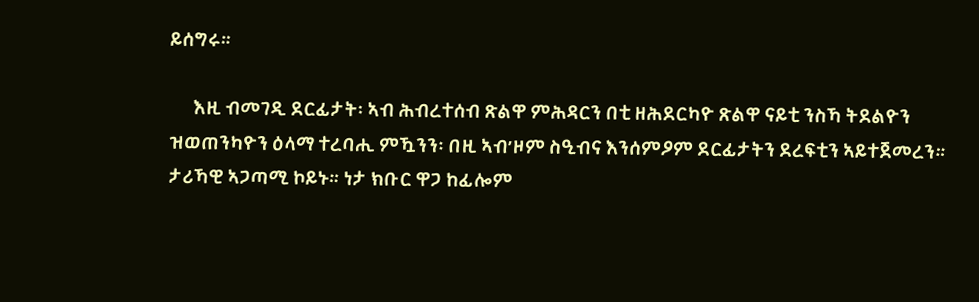ይሰግሩ።

      እዚ ብመገዲ ደርፊታት፡ ኣብ ሕብረተሰብ ጽልዋ ምሕዳርን በቲ ዘሕደርካዮ ጽልዋ ናይቲ ንስኻ ትደልዮን ዝወጠንካዮን ዕላማ ተረባሒ ምዃንን፡ በዚ ኣብ’ዞም ስዒብና እንሰምዖም ደርፊታትን ደረፍቲን ኣይተጀመረን። ታሪኻዊ ኣጋጣሚ ኮይኑ። ነታ ክቡር ዋጋ ከፊሎም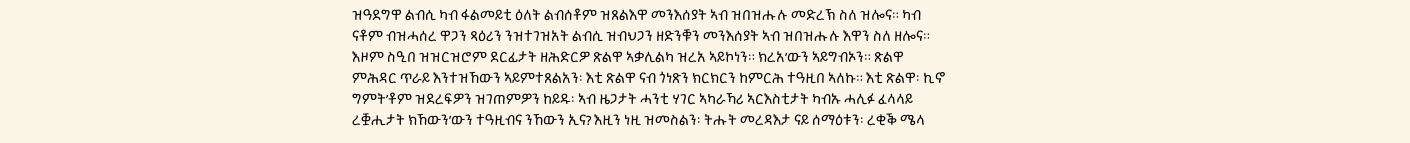ዝዓደግዋ ልብሲ ካብ ፋልመይቲ ዕለት ልብሰቶም ዝጸልእዋ መንእሰያት ኣብ ዝበዝሑሉ መድረኽ ስለ ዝሎና። ካብ ናቶም ብዝሓሰረ ዋጋን ጻዕሪን ንዝተገዝአት ልብሲ ዝብህጋን ዘድንቑን መንእሰያት ኣብ ዝበዝሑሉ እዋን ስለ ዘሎና። እዞም ስዒበ ዝዝርዝሮም ደርፊታት ዘሕድርዎ ጽልዋ ኣቃሊልካ ዝረአ ኣይኮነን። ክረአ’ውን ኣይግብኦን። ጽልዋ ምሕዳር ጥራይ እንተዝኸውን ኣይምተጸልአን፡ እቲ ጽልዋ ናብ ጎነጽን ክርክርን ከምርሕ ተዓዚበ ኣለኩ። እቲ ጽልዋ፡ ኪኖ ግምት’ቶም ዝደረፍዎን ዝገጠምዎን ከይዱ፡ ኣብ ዜጋታት ሓንቲ ሃገር ኣካራኻሪ ኣርእስቲታት ካብኡ ሓሊፉ ፈላላይ ረቛሒታት ክኸውን’ውን ተዓዚብና ንኸውን ኢና? እዚን ነዚ ዝመስልን፡ ትሑት መረዳእታ ናይ ሰማዕቱን፡ ረቂቕ ሜላ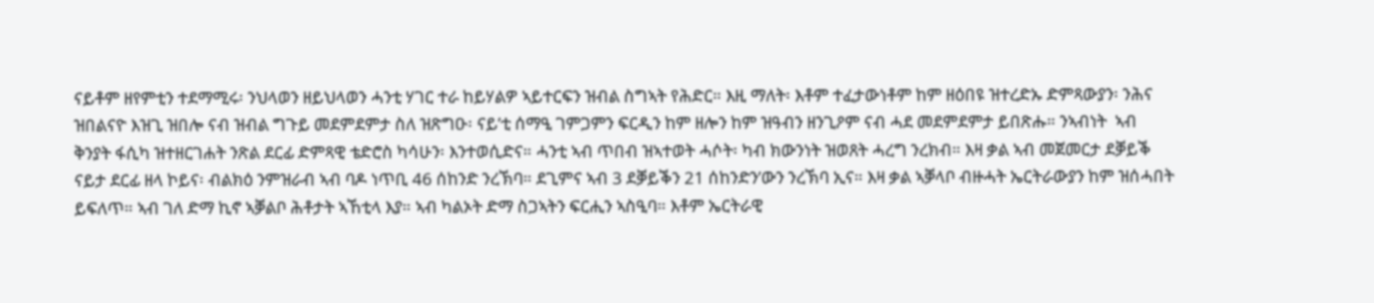ናይቶም ዘየምቲን ተደማሚሩ፡ ንህላወን ዘይህላወን ሓንቲ ሃገር ተራ ከይሃልዎ ኣይተርፍን ዝብል ስግኣት የሕድር። እዚ ማለት፡ እቶም ተፈታውነቶም ከም ዘዕበዩ ዝተረድኡ ድምጻውያን፡ ንሕና ዝበልናዮ እዝጊ ዝበሎ ናብ ዝብል ግጉይ መደምደምታ ስለ ዝጽግዑ፡ ናይ’ቲ ሰማዒ ገምጋምን ፍርዲን ከም ዘሎን ከም ዝዓብን ዘንጊዖም ናብ ሓደ መደምደምታ ይበጽሑ። ንኣብነት  ኣብ ቅንያት ፋሲካ ዝተዘርገሐት ንጽል ደርፊ ድምጻዊ ቴድሮስ ካሳሁን፡ እንተወሲድና። ሓንቲ ኣብ ጥበብ ዝኣተወት ሓሶት፡ ካብ ክውንነት ዝወጸት ሓረግ ንረክብ። እዛ ቃል ኣብ መጀመርታ ደቓይቕ ናይታ ደርፊ ዘላ ኮይና፡ ብልክዕ ንምዝራብ ኣብ ባዶ ነጥቢ 46 ሰከንድ ንረኽባ። ደጊምና ኣብ 3 ደቓይቕን 21 ሰከንድን’ውን ንረኽባ ኢና። እዛ ቃል ኣቓላቦ ብዙሓት ኤርትራውያን ከም ዝሰሓበት ይፍለጥ። ኣብ ገለ ድማ ኪኖ ኣቓልቦ ሕቶታት ኣኸቲላ እያ። ኣብ ካልኦት ድማ ስጋኣትን ፍርሒን ኣስዒባ። እቶም ኤርትራዊ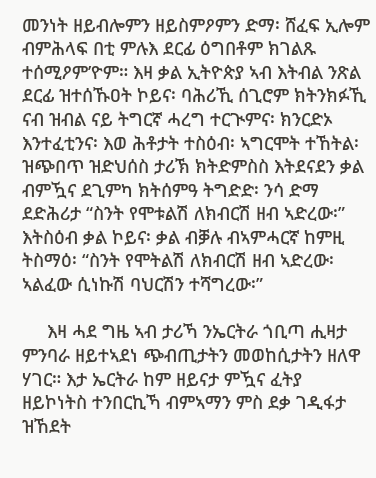መንነት ዘይብሎምን ዘይስምዖምን ድማ፡ ሸፈፍ ኢሎም ብምሕላፍ በቲ ምሉእ ደርፊ ዕግበቶም ክገልጹ ተሰሚዖም’ዮም። እዛ ቃል ኢትዮጵያ ኣብ እትብል ንጽል ደርፊ ዝተሰኹዐት ኮይና፡ ባሕሪኺ ሰጊሮም ክትንክፉኺ ናብ ዝብል ናይ ትግርኛ ሓረግ ተርጒምና፡ ክንርድኦ እንተፈቲንና፡ እወ ሕቶታት ተስዕብ፡ ኣግርሞት ተኸትል፡ ዝጭበጥ ዝድህሰስ ታሪኽ ክትድምስስ እትደናደን ቃል ብምዃና ደጊምካ ክትሰምዓ ትግድድ፡ ንሳ ድማ ደድሕሪታ “ስንት የሞቱልሽ ለክብርሽ ዘብ ኣድረው፡” እትስዕብ ቃል ኮይና፡ ቃል ብቓሉ ብኣምሓርኛ ከምዚ ትስማዕ፡ “ስንት የሞትልሽ ለክብርሽ ዘብ ኣድረው፡ ኣልፈው ሲነኩሽ ባህርሽን ተሻግረው፡”

     እዛ ሓደ ግዜ ኣብ ታሪኻ ንኤርትራ ጎቢጣ ሒዛታ ምንባራ ዘይተኣደነ ጭብጢታትን መወከሲታትን ዘለዋ ሃገር። እታ ኤርትራ ከም ዘይናታ ምዃና ፈትያ ዘይኮነትስ ተንበርኪኻ ብምኣማን ምስ ደቃ ገዲፋታ ዝኸደት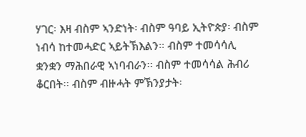ሃገር፡ እዛ ብስም ኣንድነት፡ ብስም ዓባይ ኢትዮጵያ፡ ብስም ነብሳ ከተመሓድር ኣይትኽእልን። ብስም ተመሳሳሊ ቋንቋን ማሕበራዊ ኣነባብራን፡፡ ብስም ተመሳሳል ሕብሪ ቆርበት፡፡ ብስም ብዙሓት ምኽንያታት፡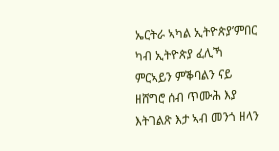ኤርትራ ኣካል ኢትዮጵያ’ምበር ካብ ኢትዮጵያ ፈሊኻ ምርኣይን ምቕባልን ናይ ዘሸግሮ ሰብ ጥሙሕ እያ እትገልጽ እታ ኣብ መንጎ ዘላን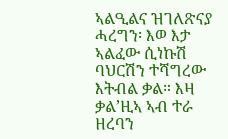ኣልዒልና ዝገለጽናያ ሓረግን፡ እወ እታ ኣልፈው ሲነኩሽ ባህርሽን ተሻግረው እትብል ቃል። እዛ ቃል’ዚኣ ኣብ ተራ ዘረባን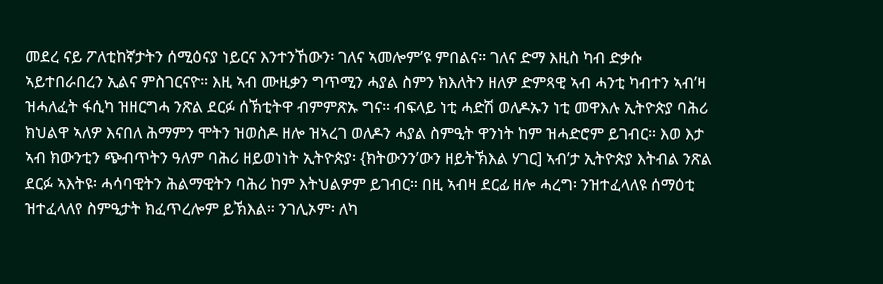መደረ ናይ ፖለቲከኛታትን ሰሚዕናያ ነይርና እንተንኸውን፡ ገለና ኣመሎም’ዩ ምበልና። ገለና ድማ እዚስ ካብ ድቃሱ ኣይተበራበረን ኢልና ምስገርናዮ። እዚ ኣብ ሙዚቃን ግጥሚን ሓያል ስምን ክእለትን ዘለዎ ድምጻዊ ኣብ ሓንቲ ካብተን ኣብ’ዛ ዝሓለፈት ፋሲካ ዝዘርግሓ ንጽል ደርፉ ሰኽቲትዋ ብምምጽኡ ግና። ብፍላይ ነቲ ሓድሽ ወለዶኡን ነቲ መዋእሉ ኢትዮጵያ ባሕሪ ክህልዋ ኣለዎ እናበለ ሕማምን ሞትን ዝወስዶ ዘሎ ዝኣረገ ወለዶን ሓያል ስምዒት ዋንነት ከም ዝሓድሮም ይገብር። እወ እታ ኣብ ክውንቲን ጭብጥትን ዓለም ባሕሪ ዘይወነነት ኢትዮጵያ፡ {ክትውንን’ውን ዘይትኽእል ሃገር] ኣብ’ታ ኢትዮጵያ እትብል ንጽል ደርፉ ኣእትዩ፡ ሓሳባዊትን ሕልማዊትን ባሕሪ ከም እትህልዎም ይገብር። በዚ ኣብዛ ደርፊ ዘሎ ሓረግ፡ ንዝተፈላለዩ ሰማዕቲ ዝተፈላለየ ስምዒታት ክፈጥረሎም ይኽእል። ንገሊኦም፡ ለካ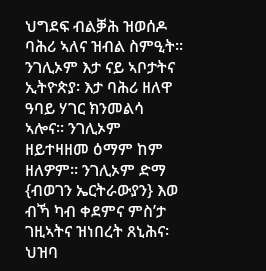ህግደፍ ብልቓሕ ዝወሰዶ ባሕሪ ኣለና ዝብል ስምዒት። ንገሊኦም እታ ናይ ኣቦታትና ኢትዮጵያ፡ እታ ባሕሪ ዘለዋ ዓባይ ሃገር ክንመልሳ ኣሎና። ንገሊኦም ዘይተዛዘመ ዕማም ከም ዘለዎም። ንገሊኦም ድማ {ብወገን ኤርትራውያን} እወ ብኻ ካብ ቀደምና ምስ’ታ ገዚኣትና ዝነበረት ጸኒሕና፡ ህዝባ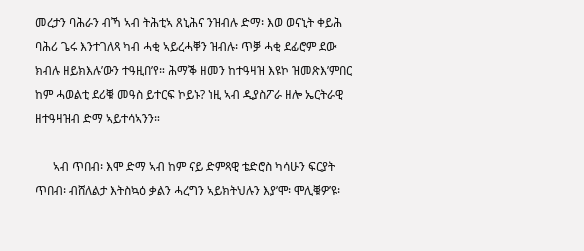መረታን ባሕራን ብኻ ኣብ ትሕቲኣ ጸኒሕና ንዝብሉ ድማ፡ እወ ወናኒት ቀይሕ ባሕሪ ጌሩ እንተገለጻ ካብ ሓቂ ኣይረሓቐን ዝብሉ፡ ጥቓ ሓቂ ደፊሮም ደው ክብሉ ዘይክእሉ’ውን ተዓዚበ’የ። ሕማቕ ዘመን ከተዓዛዝ እዩኮ ዝመጽእ’ምበር ከም ሓወልቲ ደሪቑ መዓስ ይተርፍ ኮይኑ? ነዚ ኣብ ዲያስፖራ ዘሎ ኤርትራዊ ዘተዓዛዝብ ድማ ኣይተሳኣንን።

      ኣብ ጥበብ፡ እሞ ድማ ኣብ ከም ናይ ድምጻዊ ቴድሮስ ካሳሁን ፍርያት ጥበብ፡ ብሸለልታ እትስኳዕ ቃልን ሓረግን ኣይክትህሉን እያ’ሞ፡ ሞሊቑዎ’ዩ፡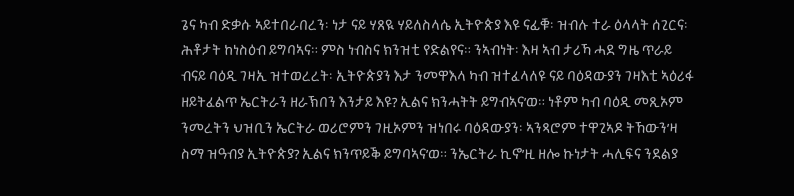ጌና ካብ ድቃሱ ኣይተበራበረን፡ ነታ ናይ ሃጸዪ ሃይለስላሴ ኢትዮጵያ እዩ ናፊቑ፡ ዝብሉ ተራ ዕላላት ሰጊርና፡ ሕቶታት ከነስዕብ ይግባኣና። ምስ ነብስና ክንዝቲ የድልየና። ንኣብነት፡ እዛ ኣብ ታሪኻ ሓደ ግዜ ጥራይ ብናይ ባዕዲ ገዛኢ ዝተወረረት፡ ኢትዮጵያን እታ ንመዋእላ ካብ ዝተፈላለዩ ናይ ባዕዳውያን ገዛእቲ ኣዕሪፋ ዘይትፈልጥ ኤርትራን ዘራኽበን እንታይ እዩ? ኢልና ክንሓትት ይግብኣና’ወ። ነቶም ካብ ባዕዲ መጺኦም ንመረትን ህዝቢን ኤርትራ ወሪሮምን ገዚኦምን ዝነበሩ ባዕዳውያን፡ ኣንጻሮም ተዋጊኣዶ ትኸውን’ዛ  ስማ ዝዓብያ ኢትዮጵያ? ኢልና ክንጥይቕ ይግባኣና’ወ። ንኤርትራ ኪኖ’ዚ ዘሎ ኩነታት ሓሊፍና ንደልያ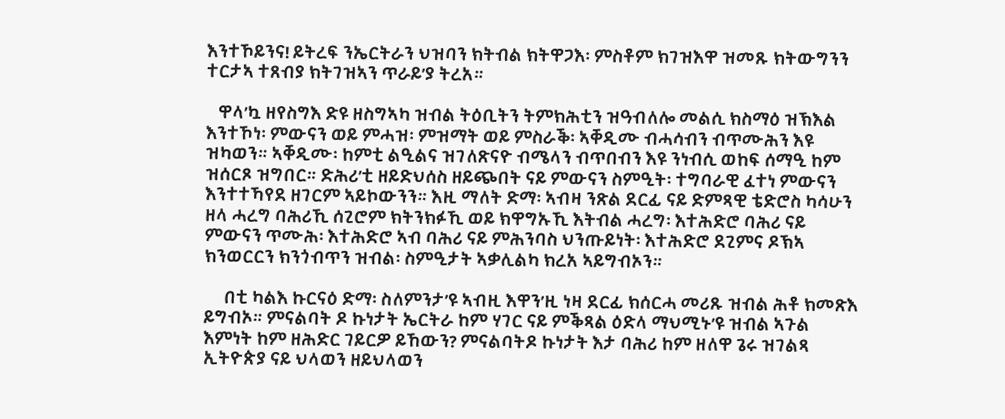እንተኾይንና! ይትረፍ ንኤርትራን ህዝባን ክትብል ክትዋጋእ፡ ምስቶም ክገዝእዋ ዝመጹ ክትውግንን ተርታኣ ተጸብያ ክትገዝኣን ጥራይ’ያ ትረአ።

   ዋላ’ኳ ዘየስግእ ድዩ ዘስግኣካ ዝብል ትዕቢትን ትምክሕቲን ዝዓብለሎ መልሲ ክስማዕ ዝኽእል እንተኾነ፡ ምውናን ወይ ምሓዝ፡ ምዝማት ወይ ምስራቕ፡ ኣቐዲሙ ብሓሳብን ብጥሙሕን እዩ ዝካወን። ኣቐዲሙ፡ ከምቲ ልዒልና ዝገለጽናዮ ብሜላን ብጥበብን እዩ ንነብሲ ወከፍ ሰማዒ ከም ዝሰርጾ ዝግበር። ድሕሪ’ቲ ዘይድህሰስ ዘይጭበት ናይ ምውናን ስምዒት፡ ተግባራዊ ፈተነ ምውናን እንተተኻየደ ዘገርም ኣይኮውንን። እዚ ማለት ድማ፡ ኣብዛ ንጽል ደርፊ ናይ ድምጻዊ ቴድሮስ ካሳሁን ዘላ ሓረግ ባሕሪኺ ሰጊሮም ክትንክፉኺ ወይ ክዋግኡኺ እትብል ሓረግ፡ እተሕድሮ ባሕሪ ናይ ምውናን ጥሙሕ፡ እተሕድሮ ኣብ ባሕሪ ናይ ምሕንባስ ህንጡይነት፡ እተሕድሮ ደጊምና ዶኽኣ ክንወርርን ክንጎብጥን ዝብል፡ ስምዒታት ኣቃሊልካ ክረአ ኣይግብኦን።

     በቲ ካልእ ኩርናዕ ድማ፡ ስለምንታ’ዩ ኣብዚ እዋን’ዚ ነዛ ደርፊ ክሰርሓ መሪጹ ዝብል ሕቶ ክመጽእ ይግብኦ። ምናልባት ዶ ኩነታት ኤርትራ ከም ሃገር ናይ ምቕጻል ዕድላ ማህሚኑ’ዩ ዝብል ኣጉል እምነት ከም ዘሕድር ገይርዎ ይኸውን? ምናልባትዶ ኩነታት እታ ባሕሪ ከም ዘለዋ ጌሩ ዝገልጻ ኢትዮጵያ ናይ ህላወን ዘይህላወን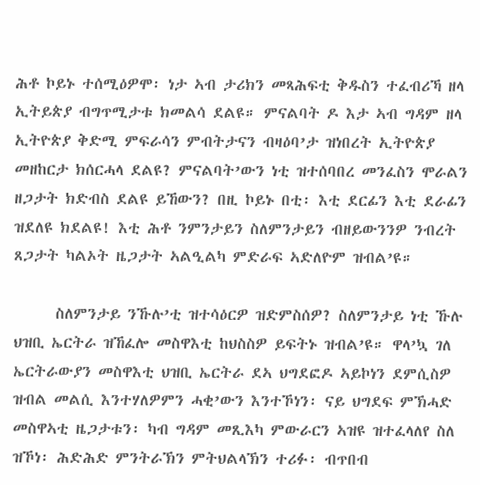ሕቶ ኮይኑ ተሰሚዕዎሞ፡ ነታ ኣብ ታሪክን መጻሕፍቲ ቅዱስን ተፈብሪኻ ዘላ ኢትይጵያ ብግጥሚታቱ ክመልሳ ደልዩ። ምናልባት ዶ እታ ኣብ ግዳም ዘላ ኢትዮጵያ ቅድሚ ምፍራሳን ምብትታናን ብዛዕባ’ታ ዝነበረት ኢትዮጵያ መዘከርታ ክሰርሓላ ደልዩ? ምናልባት’ውን ነቲ ዝተሰባበረ መንፈስን ሞራልን ዘጋታት ክድብስ ደልዩ ይኸውን? በዚ ኮይኑ በቲ፡ እቲ ደርፊን እቲ ደራፊን ዝደለዩ ክደልዩ! እቲ ሕቶ ንምንታይን ስለምንታይን ብዘይውንንዎ ንብረት ጸጋታት ካልኦት ዜጋታት ኣልዒልካ ምድራፍ ኣድለዮም ዝብል’ዩ።

      ስለምንታይ ንኹሉ’ቲ ዝተሳዕርዎ ዝድምስሰዎ? ስለምንታይ ነቲ ኹሉ ህዝቢ ኤርትራ ዝኸፈሎ መስዋእቲ ከህስስዎ ይፍትኑ ዝብል’ዩ። ዋላ’ኳ ገለ ኤርትራውያን መስዋእቲ ህዝቢ ኤርትራ ደኣ ህግደፎዶ ኣይኮነን ደምሲስዎ ዝብል መልሲ እንተሃለዎምን ሓቂ’ውን እንተኾነን፡ ናይ ህግደፍ ምኽሓድ መስዋኣቲ ዜጋታቱን፡ ካብ ግዳም መጺእካ ምውራርን ኣዝዩ ዝተፈላለየ ስለ ዝኾነ፡ ሕድሕድ ምንትራኽን ምትህልላኽን ተሪፉ፡ ብጥበብ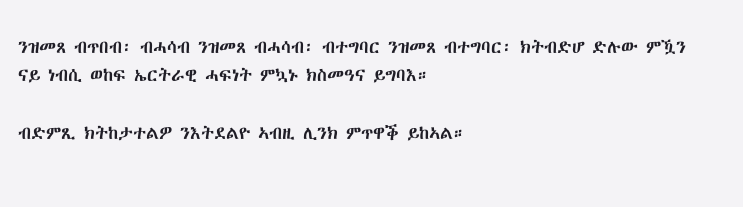ንዝመጸ ብጥበብ፡ ብሓሳብ ንዝመጸ ብሓሳብ፡ ብተግባር ንዝመጸ ብተግባር፡ ክትብድሆ ድሉው ምዃን ናይ ነብሲ ወከፍ ኤርትራዊ ሓፍነት ምኳኑ ክስመዓና ይግባእ።

ብድምጺ ክትከታተልዎ ንእትደልዮ ኣብዚ ሊንክ ምጥዋቕ ይከኣል።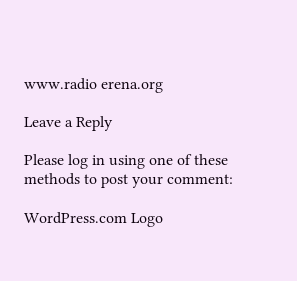www.radio erena.org

Leave a Reply

Please log in using one of these methods to post your comment:

WordPress.com Logo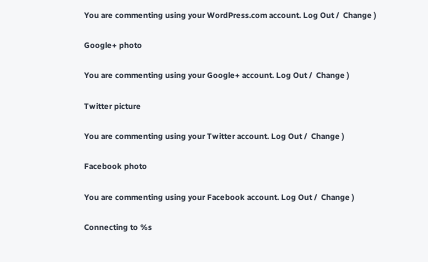You are commenting using your WordPress.com account. Log Out /  Change )

Google+ photo

You are commenting using your Google+ account. Log Out /  Change )

Twitter picture

You are commenting using your Twitter account. Log Out /  Change )

Facebook photo

You are commenting using your Facebook account. Log Out /  Change )

Connecting to %s